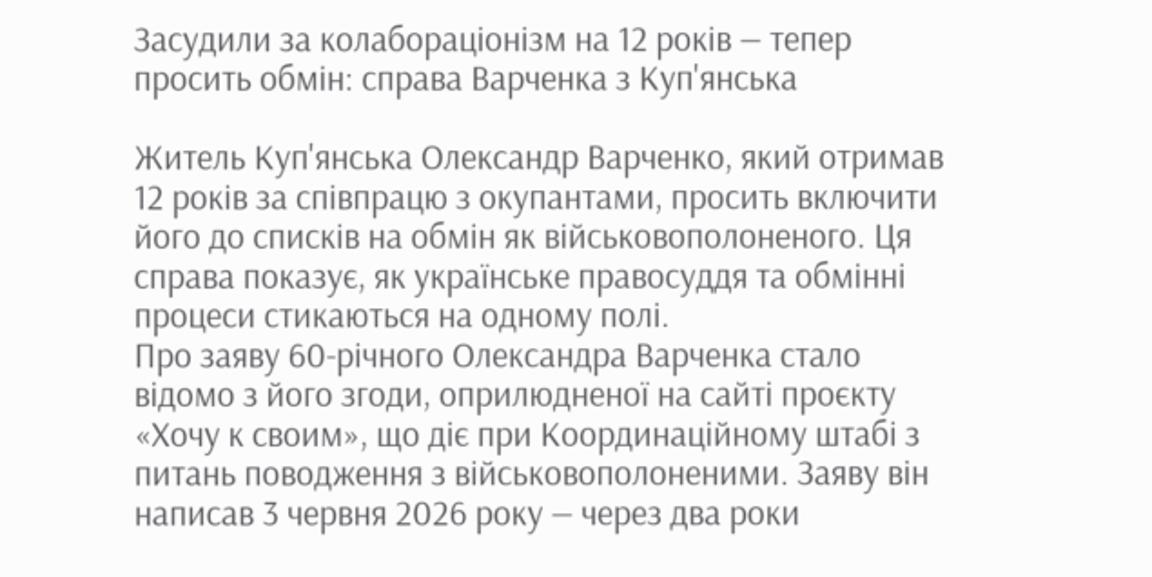Засудили за колабораціонізм на 12 років — тепер просить обмін: справа Варченка з Куп'янська

Житель Куп'янська Олександр Варченко, який отримав 12 років за співпрацю з окупантами, просить включити його до списків на обмін як військовополоненого. Ця справа показує, як українське правосуддя та обмінні процеси стикаються на одному полі.
Про заяву 60-річного Олександра Варченка стало відомо з його згоди, оприлюдненої на сайті проєкту «Хочу к своим», що діє при Координаційному штабі з питань поводження з військовополоненими. Заяву він написав 3 червня 2026 року — через два роки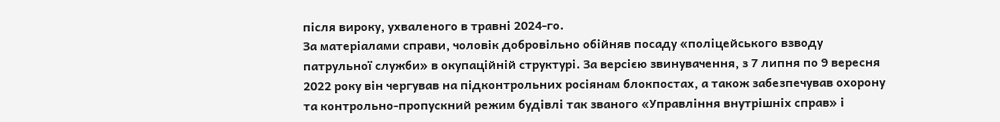після вироку, ухваленого в травні 2024-го.
За матеріалами справи, чоловік добровільно обійняв посаду «поліцейського взводу патрульної служби» в окупаційній структурі. За версією звинувачення, з 7 липня по 9 вересня 2022 року він чергував на підконтрольних росіянам блокпостах, а також забезпечував охорону та контрольно-пропускний режим будівлі так званого «Управління внутрішніх справ» і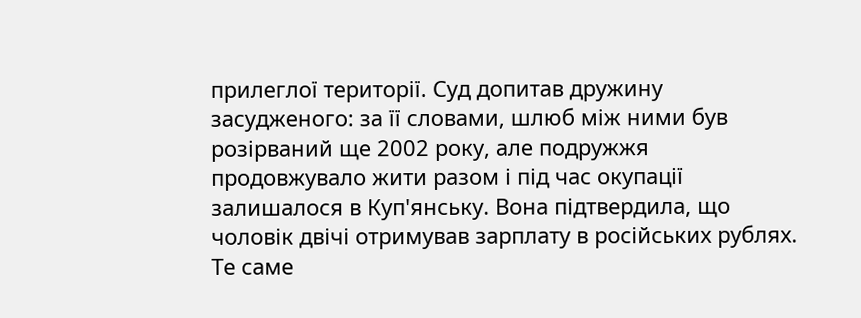прилеглої території. Суд допитав дружину засудженого: за її словами, шлюб між ними був розірваний ще 2002 року, але подружжя продовжувало жити разом і під час окупації залишалося в Куп'янську. Вона підтвердила, що чоловік двічі отримував зарплату в російських рублях. Те саме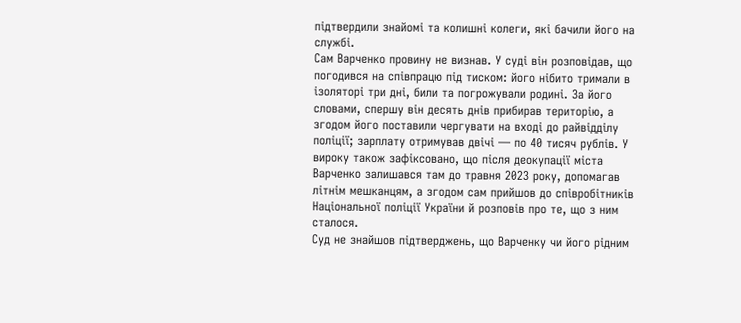підтвердили знайомі та колишні колеги, які бачили його на службі.
Сам Варченко провину не визнав. У суді він розповідав, що погодився на співпрацю під тиском: його нібито тримали в ізоляторі три дні, били та погрожували родині. За його словами, спершу він десять днів прибирав територію, а згодом його поставили чергувати на вході до райвідділу поліції; зарплату отримував двічі — по 40 тисяч рублів. У вироку також зафіксовано, що після деокупації міста Варченко залишався там до травня 2023 року, допомагав літнім мешканцям, а згодом сам прийшов до співробітників Національної поліції України й розповів про те, що з ним сталося.
Суд не знайшов підтверджень, що Варченку чи його рідним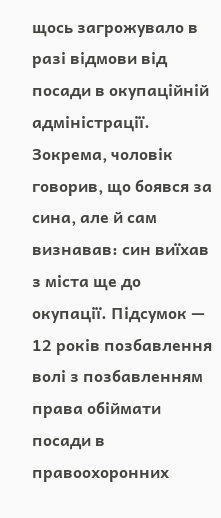щось загрожувало в разі відмови від посади в окупаційній адміністрації. Зокрема, чоловік говорив, що боявся за сина, але й сам визнавав: син виїхав з міста ще до окупації. Підсумок — 12 років позбавлення волі з позбавленням права обіймати посади в правоохоронних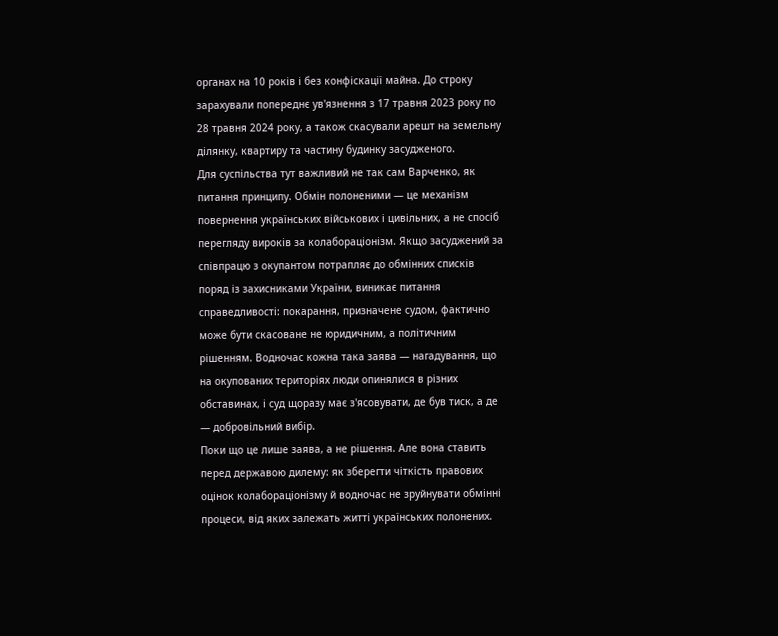органах на 10 років і без конфіскації майна. До строку зарахували попереднє ув'язнення з 17 травня 2023 року по 28 травня 2024 року, а також скасували арешт на земельну ділянку, квартиру та частину будинку засудженого.
Для суспільства тут важливий не так сам Варченко, як питання принципу. Обмін полоненими — це механізм повернення українських військових і цивільних, а не спосіб перегляду вироків за колабораціонізм. Якщо засуджений за співпрацю з окупантом потрапляє до обмінних списків поряд із захисниками України, виникає питання справедливості: покарання, призначене судом, фактично може бути скасоване не юридичним, а політичним рішенням. Водночас кожна така заява — нагадування, що на окупованих територіях люди опинялися в різних обставинах, і суд щоразу має з'ясовувати, де був тиск, а де — добровільний вибір.
Поки що це лише заява, а не рішення. Але вона ставить перед державою дилему: як зберегти чіткість правових оцінок колабораціонізму й водночас не зруйнувати обмінні процеси, від яких залежать житті українських полонених.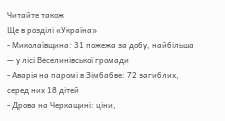Читайте також
Ще в розділі «Україна»
- Миколаївщина: 31 пожежа за добу, найбільша — у лісі Веселинівської громади
- Аварія на паромі в Зімбабве: 72 загиблих, серед них 18 дітей
- Дрова на Черкащині: ціни,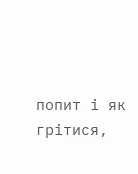попит і як грітися,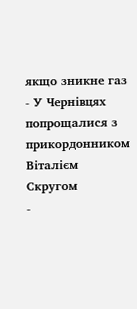якщо зникне газ
- У Чернівцях попрощалися з прикордонником Віталієм Скругом
-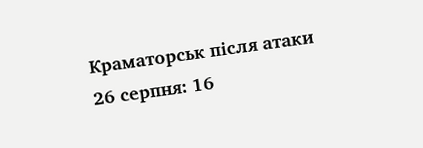Краматорськ після атаки 26 серпня: 16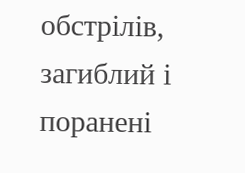обстрілів, загиблий і поранені